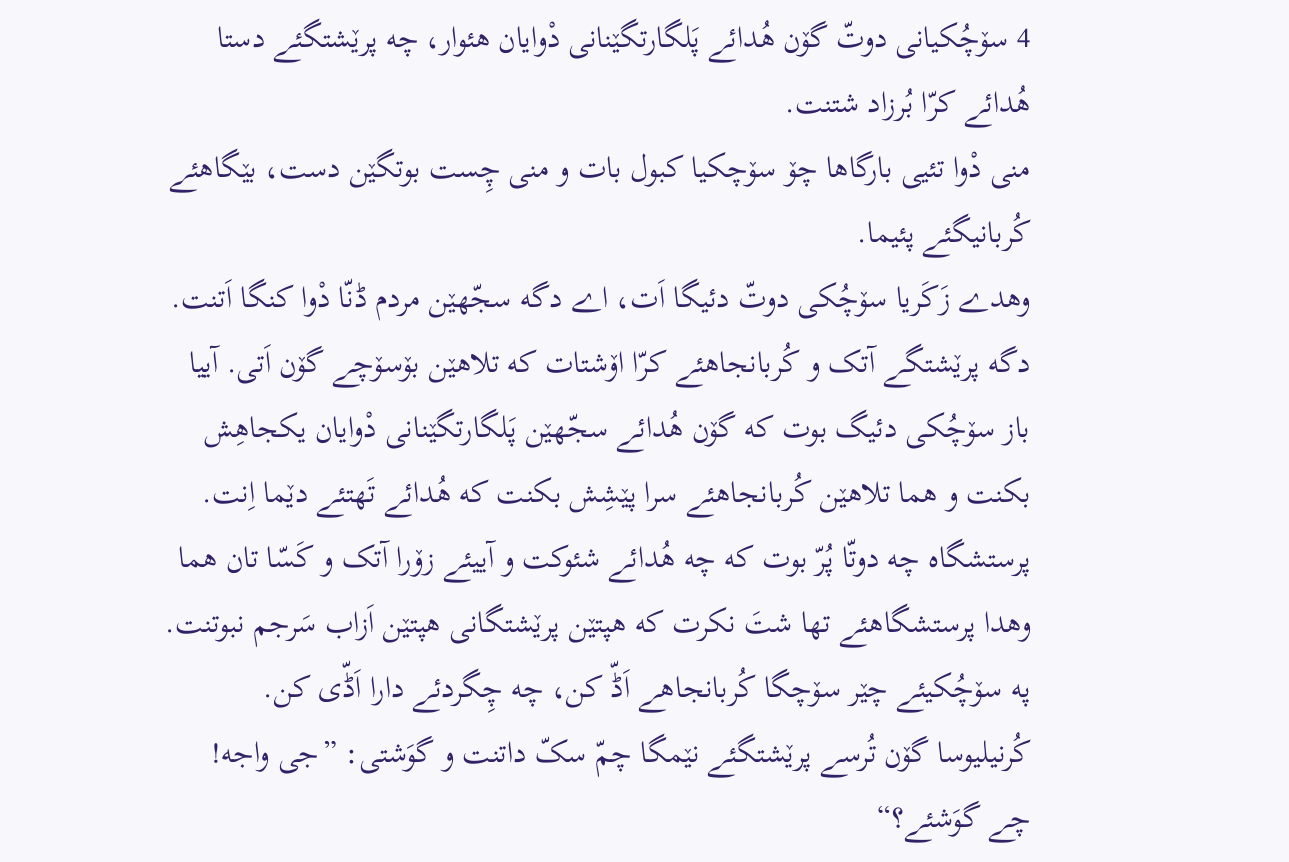4 سۆچُکیانی دوتّ گۆن هُدائے پَلگارتگێنانی دْوایان هئوار، چه پرێشتگئے دستا هُدائے کرّا بُرزاد شتنت.
منی دْوا تئیی بارگاها چۆ سۆچکیا کبول بات و منی چِست بوتگێن دست، بێگاهئے کُربانیگئے پئیما.
وهدے زَکَریا سۆچُکی دوتّ دئیگا اَت، اے دگه سجّهێن مردم ڈنّا دْوا کنگا اَتنت.
دگه پرێشتگے آتک و کُربانجاهئے کرّا اۆشتات که تلاهێن بۆسۆچے گۆن اَتی. آییا باز سۆچُکی دئیگ بوت که گۆن هُدائے سجّهێن پَلگارتگێنانی دْوایان یکجاهِش بکنت و هما تلاهێن کُربانجاهئے سرا پێشِش بکنت که هُدائے تَهتئے دێما اِنت.
پرستشگاه چه دوتّا پُرّ بوت که چه هُدائے شئوکت و آییئے زۆرا آتک و کَسّا تان هما وهدا پرستشگاهئے تها شتَ نکرت که هپتێن پرێشتگانی هپتێن اَزاب سَرجم نبوتنت.
په سۆچُکیئے چێر سۆچگا کُربانجاهے اَڈّ کن، چه چِگردئے دارا اَڈّی کن.
کُرنیلیوسا گۆن تُرسے پرێشتگئے نێمگا چمّ سکّ داتنت و گوَشتی: ”جی واجه! چے گوَشئے؟“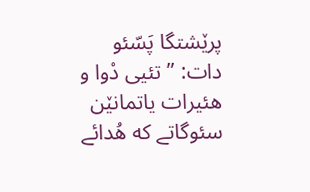پرێشتگا پَسّئو دات: ”تئیی دْوا و هئیرات یاتمانێن سئوگاتے که هُدائے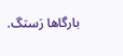بارگاها رَستگ.